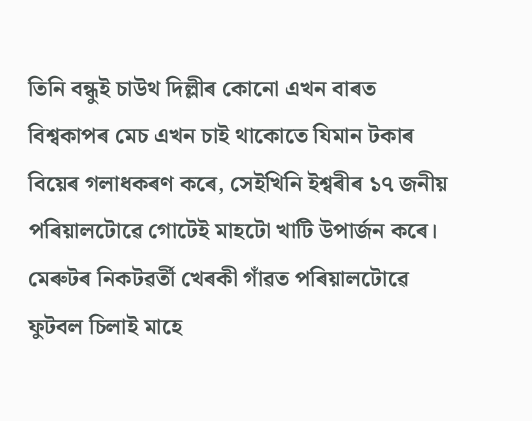তিনি বন্ধুই চাউথ দিল্লীৰ কোনো এখন বাৰত বিশ্বকাপৰ মেচ এখন চাই থাকোতে যিমান টকাৰ বিয়েৰ গলাধকৰণ কৰে, সেইখিনি ইশ্বৰীৰ ১৭ জনীয় পৰিয়ালটোৱে গোটেই মাহটো খাটি উপাৰ্জন কৰে। মেৰুটৰ নিকটৱৰ্তী খেৰকী গাঁৱত পৰিয়ালটোৱে ফুটবল চিলাই মাহে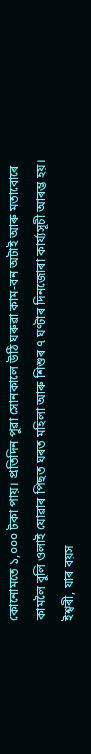কোনোমতে ১,০০০ টকা পায়। প্ৰতিদিন পুৱা সোনকালে উঠি ঘৰুৱা কাম-বন অটাই আৰু মতাবোৰে কামলৈ বুলি ওলাই যোৱাৰ পিছত ঘৰত মহিলা আৰু শিশুৰ ৭ ঘণ্টাৰ দিনজোৰা কাৰ্য্যসূচী আৰম্ভ হয়। ইশ্বৰী, যাৰ বয়স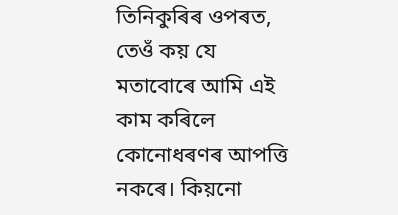তিনিকুৰিৰ ওপৰত, তেওঁ কয় যে মতাবোৰে আমি এই কাম কৰিলে কোনোধৰণৰ আপত্তি নকৰে। কিয়নো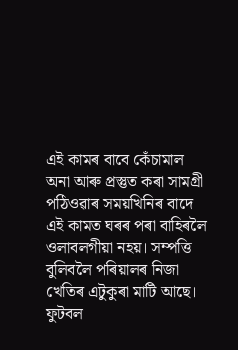এই কামৰ বাবে কেঁচামাল অনা আৰু প্ৰস্তুত কৰা সামগ্ৰী পঠিওৱাৰ সময়খিনিৰ বাদে এই কামত ঘৰৰ পৰা বাহিৰলৈ ওলাবলগীয়া নহয়। সম্পত্তি বুলিবলৈ পৰিয়ালৰ নিজা খেতিৰ এটুকুৰা মাটি আছে। ফুটবল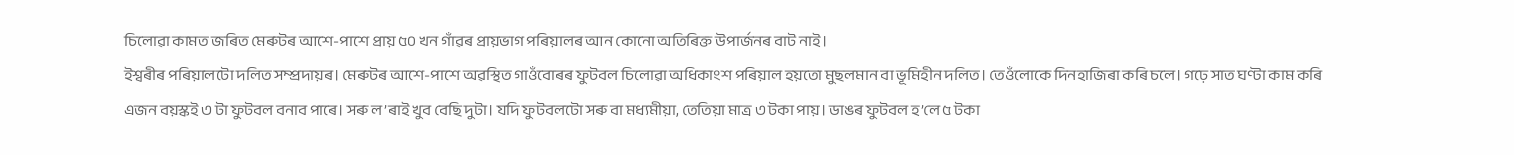চিলোৱা কামত জৰিত মেৰুটৰ আশে-পাশে প্ৰায় ৫০ খন গাঁৱৰ প্ৰায়ভাগ পৰিয়ালৰ আন কোনো অতিৰিক্ত উপাৰ্জনৰ বাট নাই।
ইশ্বৰীৰ পৰিয়ালটো দলিত সম্প্ৰদায়ৰ। মেৰুটৰ আশে-পাশে অৱস্থিত গাওঁবোৰৰ ফুটবল চিলোৱা অধিকাংশ পৰিয়াল হয়তো মুছলমান বা ভূমিহীন দলিত। তেওঁলোকে দিনহাজিৰা কৰি চলে। গঢ়ে সাত ঘণ্টা কাম কৰি এজন বয়স্কই ৩ টা ফুটবল বনাব পাৰে। সৰু ল’ৰাই খুব বেছি দুটা। যদি ফুটবলটো সৰু বা মধ্যমীয়া, তেতিয়া মাত্ৰ ৩ টকা পায়। ডাঙৰ ফুটবল হ’লে ৫ টকা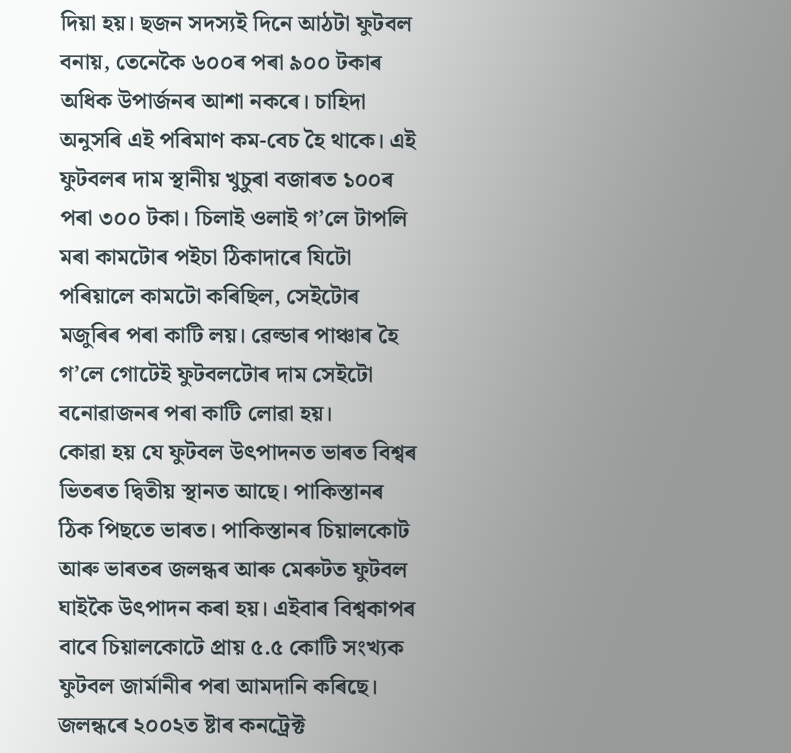দিয়া হয়। ছজন সদস্যই দিনে আঠটা ফুটবল বনায়, তেনেকৈ ৬০০ৰ পৰা ৯০০ টকাৰ অধিক উপাৰ্জনৰ আশা নকৰে। চাহিদা অনুসৰি এই পৰিমাণ কম-বেচ হৈ থাকে। এই ফুটবলৰ দাম স্থানীয় খুচুৰা বজাৰত ১০০ৰ পৰা ৩০০ টকা। চিলাই ওলাই গ’লে টাপলি মৰা কামটোৰ পইচা ঠিকাদাৰে যিটো পৰিয়ালে কামটো কৰিছিল, সেইটোৰ মজুৰিৰ পৰা কাটি লয়। ৱেল্ডাৰ পাঞ্চাৰ হৈ গ’লে গোটেই ফুটবলটোৰ দাম সেইটো বনোৱাজনৰ পৰা কাটি লোৱা হয়।
কোৱা হয় যে ফুটবল উৎপাদনত ভাৰত বিশ্বৰ ভিতৰত দ্বিতীয় স্থানত আছে। পাকিস্তানৰ ঠিক পিছতে ভাৰত। পাকিস্তানৰ চিয়ালকোট আৰু ভাৰতৰ জলন্ধৰ আৰু মেৰুটত ফুটবল ঘাইকৈ উৎপাদন কৰা হয়। এইবাৰ বিশ্বকাপৰ বাবে চিয়ালকোটে প্ৰায় ৫.৫ কোটি সংখ্যক ফুটবল জাৰ্মানীৰ পৰা আমদানি কৰিছে। জলন্ধৰে ২০০২ত ষ্টাৰ কনট্ৰেক্ট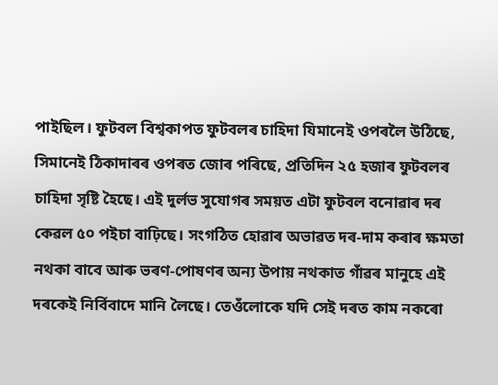পাইছিল। ফুটবল বিশ্বকাপত ফুটবলৰ চাহিদা যিমানেই ওপৰলৈ উঠিছে, সিমানেই ঠিকাদাৰৰ ওপৰত জোৰ পৰিছে, প্ৰতিদিন ২৫ হজাৰ ফুটবলৰ চাহিদা সৃষ্টি হৈছে। এই দুৰ্লভ সুযোগৰ সময়ত এটা ফুটবল বনোৱাৰ দৰ কেৱল ৫০ পইচা বাঢ়িছে। সংগঠিত হোৱাৰ অভাৱত দৰ-দাম কৰাৰ ক্ষমতা নথকা বাবে আৰু ভৰণ-পোষণৰ অন্য উপায় নথকাত গাঁৱৰ মানুহে এই দৰকেই নিৰ্বিবাদে মানি লৈছে। তেওঁলোকে যদি সেই দৰত কাম নকৰো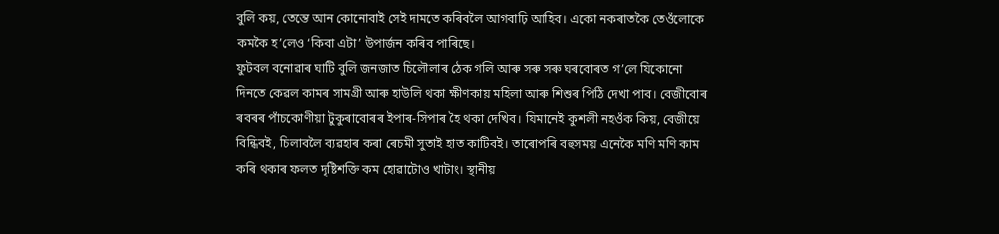বুলি কয়, তেন্তে আন কোনোবাই সেই দামতে কৰিবলৈ আগবাঢ়ি আহিব। একো নকৰাতকৈ তেওঁলোকে কমকৈ হ’লেও ‘কিবা এটা’ উপাৰ্জন কৰিব পাৰিছে।
ফুটবল বনোৱাৰ ঘাটি বুলি জনজাত চিলৌলাৰ ঠেক গলি আৰু সৰু সৰু ঘৰবোৰত গ’লে যিকোনো দিনতে কেৱল কামৰ সামগ্ৰী আৰু হাউলি থকা ক্ষীণকায় মহিলা আৰু শিশুৰ পিঠি দেখা পাব। বেজীবোৰ ৰবৰৰ পাঁচকোণীয়া টুকুৰাবোৰৰ ইপাৰ-সিপাৰ হৈ থকা দেখিব। যিমানেই কুশলী নহওঁক কিয়, বেজীয়ে বিন্ধিবই, চিলাবলৈ ব্যৱহাৰ কৰা ৰেচমী সুতাই হাত কাটিবই। তাৰোপৰি বহুসময় এনেকৈ মণি মণি কাম কৰি থকাৰ ফলত দৃষ্টিশক্তি কম হোৱাটোও খাটাং। স্থানীয়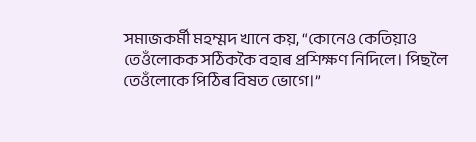সমাজকৰ্মী মহম্মদ খানে কয়, “কোনেও কেতিয়াও তেওঁলোকক সঠিককৈ বহাৰ প্ৰশিক্ষণ নিদিলে। পিছলৈ তেওঁলোকে পিঠিৰ বিষত ভোগে।”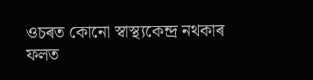ওচৰত কোনো স্বাস্থ্যকেন্দ্ৰ নথকাৰ ফলত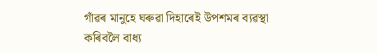গাঁৱৰ মানুহে ঘৰুৱা দিহাৰেই উপশমৰ ব্যৱস্থা কৰিবলৈ বাধ্য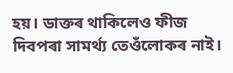হয়। ডাক্তৰ থাকিলেও ফীজ দিবপৰা সামৰ্থ্য তেওঁলোকৰ নাই।